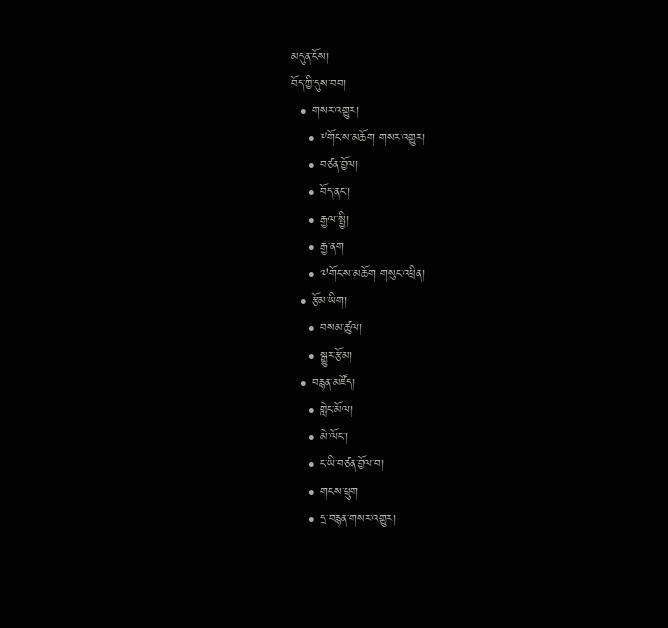མདུན་ངོས།
བོད་ཀྱི་དུས་བབ།
  • གསར་འགྱུར།
    • ༸གོང་ས་མཆོག གསར་འགྱུར།
    • བཙན་བྱོལ།
    • བོད་ནང་།
    • རྒྱལ་སྤྱི།
    • རྒྱ་ནག
    • ༧གོང་ས་མཆོག གསུང་འཕྲིན།
  • རྩོམ་ཡིག།
    • བསམ་ཚུལ།
    • སྒྱུར་རྩོམ།
  • བརྙན་མཛོད།
    • གླེང་མོལ།
    • མེ་ལོང་།
    • ང་ཡི་བཙན་བྱོལ་བ།
    • གངས་ཕྲུག
    • དྲ་བརྙན་གསར་འགྱུར།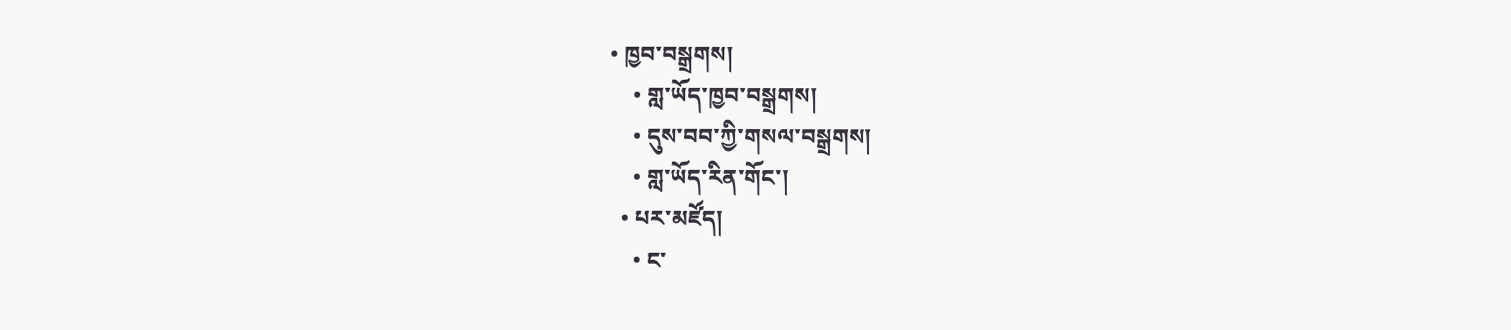• ཁྱབ་བསྒྲགས།
    • གླ་ཡོད་ཁྱབ་བསྒྲགས།
    • དུས་བབ་ཀྱི་གསལ་བསྒྲགས།
    • གླ་ཡོད་རིན་གོང་།
  • པར་མཛོད།
    • ང་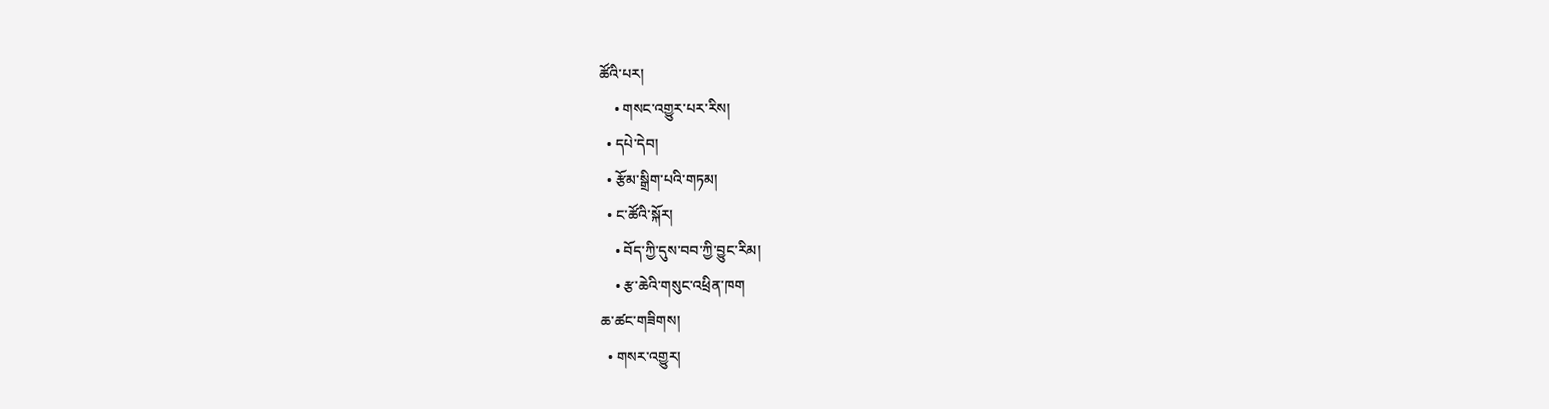ཚོའི་པར།
    • གསང་འགྱུར་པར་རིས།
  • དཔེ་དེབ།
  • རྩོམ་སྒྲིག་པའི་གཏམ།
  • ང་ཚོའི་སྐོར།
    • བོད་ཀྱི་དུས་བབ་ཀྱི་བྱུང་རིམ།
    • རྩ་ཆེའི་གསུང་འཕྲིན་ཁག
ཆ་ཚང་གཟིགས།
  • གསར་འགྱུར།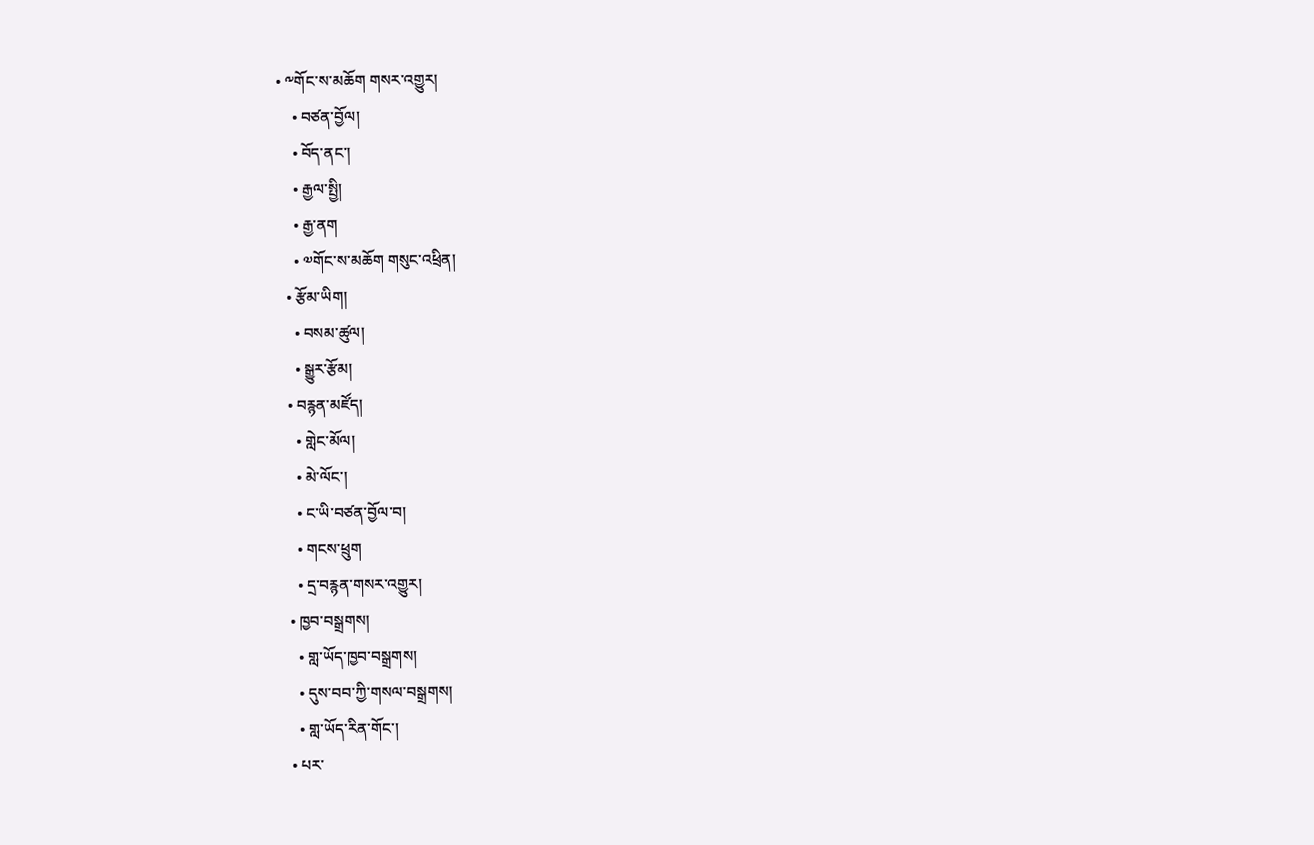• ༸གོང་ས་མཆོག གསར་འགྱུར།
    • བཙན་བྱོལ།
    • བོད་ནང་།
    • རྒྱལ་སྤྱི།
    • རྒྱ་ནག
    • ༧གོང་ས་མཆོག གསུང་འཕྲིན།
  • རྩོམ་ཡིག།
    • བསམ་ཚུལ།
    • སྒྱུར་རྩོམ།
  • བརྙན་མཛོད།
    • གླེང་མོལ།
    • མེ་ལོང་།
    • ང་ཡི་བཙན་བྱོལ་བ།
    • གངས་ཕྲུག
    • དྲ་བརྙན་གསར་འགྱུར།
  • ཁྱབ་བསྒྲགས།
    • གླ་ཡོད་ཁྱབ་བསྒྲགས།
    • དུས་བབ་ཀྱི་གསལ་བསྒྲགས།
    • གླ་ཡོད་རིན་གོང་།
  • པར་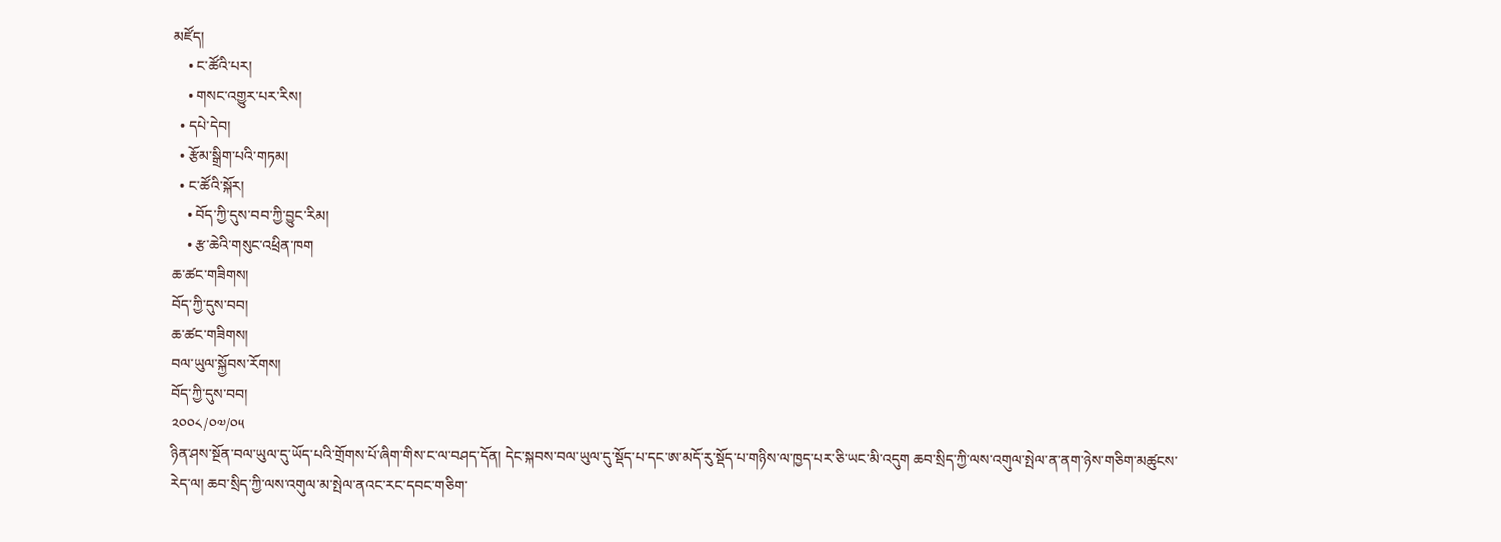མཛོད།
    • ང་ཚོའི་པར།
    • གསང་འགྱུར་པར་རིས།
  • དཔེ་དེབ།
  • རྩོམ་སྒྲིག་པའི་གཏམ།
  • ང་ཚོའི་སྐོར།
    • བོད་ཀྱི་དུས་བབ་ཀྱི་བྱུང་རིམ།
    • རྩ་ཆེའི་གསུང་འཕྲིན་ཁག
ཆ་ཚང་གཟིགས།
བོད་ཀྱི་དུས་བབ།
ཆ་ཚང་གཟིགས།
བལ་ཡུལ་སྐྱོབས་རོགས།
བོད་ཀྱི་དུས་བབ།
༢༠༠༨/༠༧/༠༥
ཉིན་ཤས་སྔོན་བལ་ཡུལ་དུ་ཡོད་པའི་གྲོགས་པོ་ཞིག་གིས་ང་ལ་བཤད་དོན། དེང་སྐབས་བལ་ཡུལ་དུ་སྡོད་པ་དང་ཨ་མདོ་རུ་སྡོད་པ་གཉིས་ལ་ཁྱད་པར་ཅི་ཡང་མི་འདུག ཆབ་སྲིད་ཀྱི་ལས་འགུལ་སྤེལ་ན་ནག་ཉེས་གཅིག་མཚུངས་རེད་ལ། ཆབ་སྲིད་ཀྱི་ལས་འགུལ་མ་སྤེལ་ནའང་རང་དབང་གཅིག་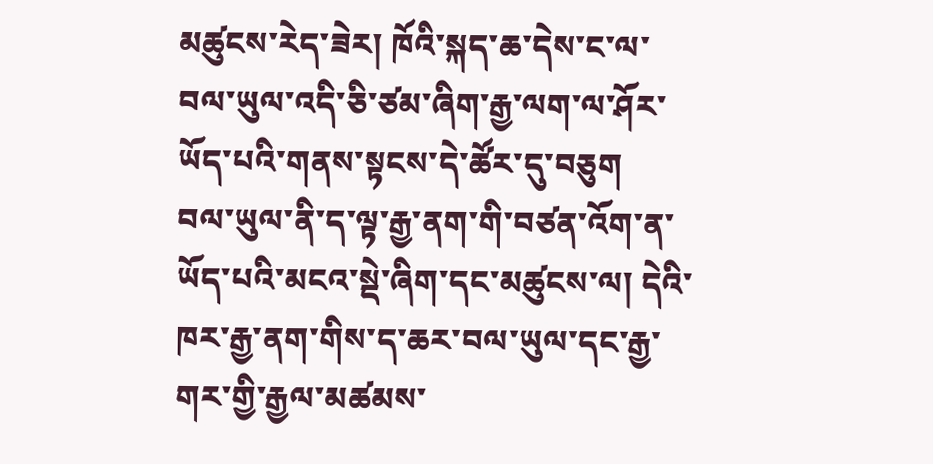མཚུངས་རེད་ཟེར། ཁོའི་སྐད་ཆ་དེས་ང་ལ་བལ་ཡུལ་འདི་ཅི་ཙམ་ཞིག་རྒྱ་ལག་ལ་ཤོར་ཡོད་པའི་གནས་སྟངས་དེ་ཚོར་དུ་བཅུག
བལ་ཡུལ་ནི་ད་ལྟ་རྒྱ་ནག་གི་བཙན་འོག་ན་ཡོད་པའི་མངའ་སྡེ་ཞིག་དང་མཚུངས་ལ། དེའི་ཁར་རྒྱ་ནག་གིས་ད་ཆར་བལ་ཡུལ་དང་རྒྱ་གར་གྱི་རྒྱལ་མཚམས་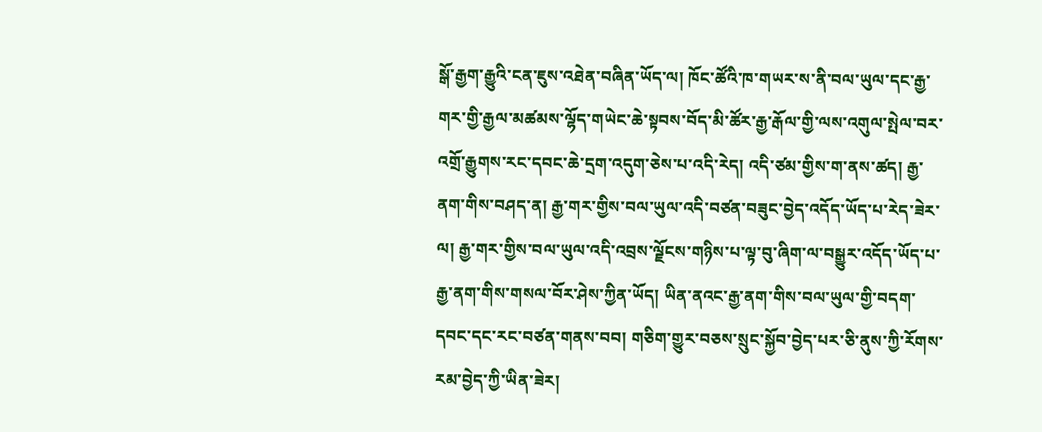སྒོ་རྒྱག་རྒྱུའི་ངན་ཇུས་འཐེན་བཞིན་ཡོད་ལ། ཁོང་ཚོའི་ཁ་གཡར་ས་ནི་བལ་ཡུལ་དང་རྒྱ་གར་གྱི་རྒྱལ་མཚམས་ལྷོད་གཡེང་ཆེ་སྟབས་བོད་མི་ཚོར་རྒྱ་རྒོལ་གྱི་ལས་འགུལ་སྤེལ་བར་འགྲོ་རྒྱུགས་རང་དབང་ཆེ་དྲག་འདུག་ཅེས་པ་འདི་རེད། འདི་ཙམ་གྱིས་ག་ནས་ཚད། རྒྱ་ནག་གིས་བཤད་ན། རྒྱ་གར་གྱིས་བལ་ཡུལ་འདི་བཙན་བཟུང་བྱེད་འདོད་ཡོད་པ་རེད་ཟེར་ལ། རྒྱ་གར་གྱིས་བལ་ཡུལ་འདི་འབྲས་ལྗོངས་གཉིས་པ་ལྟ་བུ་ཞིག་ལ་བསྒྱུར་འདོད་ཡོད་པ་རྒྱ་ནག་གིས་གསལ་བོར་ཤེས་ཀྱིན་ཡོད། ཡིན་ནའང་རྒྱ་ནག་གིས་བལ་ཡུལ་གྱི་བདག་དབང་དང་རང་བཙན་གནས་བབ། གཅིག་གྱུར་བཅས་སྲུང་སྐྱོབ་བྱེད་པར་ཅི་ནུས་ཀྱི་རོགས་རམ་བྱེད་ཀྱི་ཡིན་ཟེར།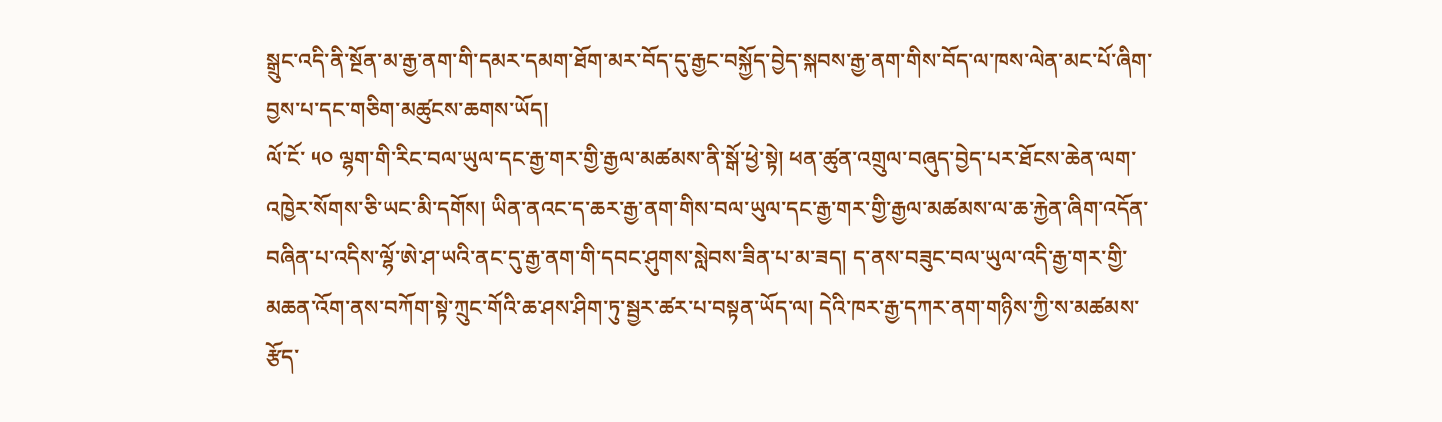སྒྲུང་འདི་ནི་སྔོན་མ་རྒྱ་ནག་གི་དམར་དམག་ཐོག་མར་བོད་དུ་རྒྱང་བསྐྱོད་བྱེད་སྐབས་རྒྱ་ནག་གིས་བོད་ལ་ཁས་ལེན་མང་པོ་ཞིག་བྱས་པ་དང་གཅིག་མཚུངས་ཆགས་ཡོད།
ལོ་ངོ་ ༥༠ ལྷག་གི་རིང་བལ་ཡུལ་དང་རྒྱ་གར་གྱི་རྒྱལ་མཚམས་ནི་སྒོ་ཕྱེ་སྟེ། ཕན་ཚུན་འགྲུལ་བཞུད་བྱེད་པར་ཐོངས་ཆེན་ལག་འཁྱེར་སོགས་ཅི་ཡང་མི་དགོས། ཡིན་ནའང་ད་ཆར་རྒྱ་ནག་གིས་བལ་ཡུལ་དང་རྒྱ་གར་གྱི་རྒྱལ་མཚམས་ལ་ཆ་རྐྱེན་ཞིག་འདོན་བཞིན་པ་འདིས་ལྷོ་ཨེ་ཤ་ཡའི་ནང་དུ་རྒྱ་ནག་གི་དབང་ཤུགས་སླེབས་ཟིན་པ་མ་ཟད། ད་ནས་བཟུང་བལ་ཡུལ་འདི་རྒྱ་གར་གྱི་མཆན་འོག་ནས་བཀོག་སྟེ་ཀྲུང་གོའི་ཆ་ཤས་ཤིག་ཏུ་སྦྱར་ཚར་པ་བསྟན་ཡོད་ལ། དེའི་ཁར་རྒྱ་དཀར་ནག་གཉིས་ཀྱི་ས་མཚམས་རྩོད་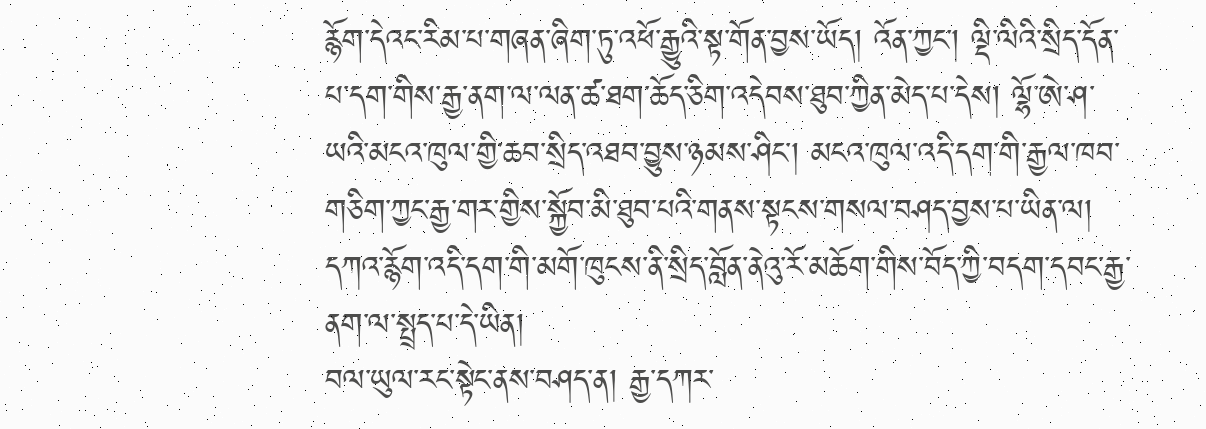རྙོག་དེའང་རིམ་པ་གཞན་ཞིག་ཏུ་འཕོ་རྒྱུའི་སྟ་གོན་བྱས་ཡོད། འོན་ཀྱང་། ལྡི་ལིའི་སྲིད་དོན་པ་དག་གིས་རྒྱ་ནག་ལ་ལན་ཚ་ཐག་ཆོད་ཅིག་འདེབས་ཐུབ་ཀྱིན་མེད་པ་དེས། ལྷོ་ཨེ་ཤ་ཡའི་མངའ་ཁུལ་གྱི་ཆབ་སྲིད་འཐབ་བྱུས་ཉམས་ཤིང་། མངའ་ཁུལ་འདི་དག་གི་རྒྱལ་ཁབ་གཅིག་ཀྱང་རྒྱ་གར་གྱིས་སྐྱོབ་མི་ཐུབ་པའི་གནས་སྟངས་གསལ་བཤད་བྱས་པ་ཡིན་ལ། དཀའ་རྙོག་འདི་དག་གི་མགོ་ཁུངས་ནི་སྲིད་བློན་ནེའུ་རོ་མཆོག་གིས་བོད་ཀྱི་བདག་དབང་རྒྱ་ནག་ལ་སྤྲད་པ་དེ་ཡིན།
བལ་ཡུལ་རང་སྟེང་ནས་བཤད་ན། རྒྱ་དཀར་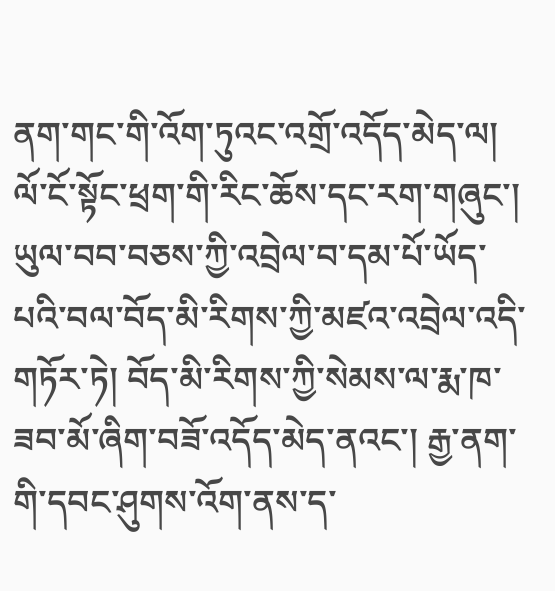ནག་གང་གི་འོག་ཏུའང་འགྲོ་འདོད་མེད་ལ། ལོ་ངོ་སྟོང་ཕྲག་གི་རིང་ཆོས་དང་རག་གཞུང་། ཡུལ་བབ་བཅས་ཀྱི་འབྲེལ་བ་དམ་པོ་ཡོད་པའི་བལ་བོད་མི་རིགས་ཀྱི་མཛའ་འབྲེལ་འདི་གཏོར་ཏེ། བོད་མི་རིགས་ཀྱི་སེམས་ལ་རྨ་ཁ་ཟབ་མོ་ཞིག་བཟོ་འདོད་མེད་ནའང་། རྒྱ་ནག་གི་དབང་ཤུགས་འོག་ནས་ད་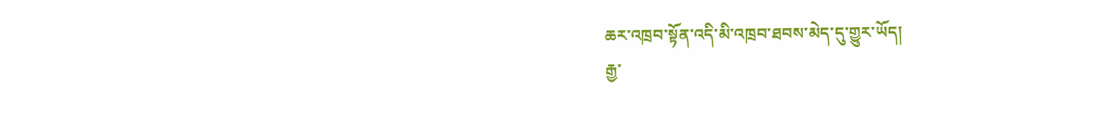ཆར་འཁྲབ་སྟོན་འདི་མི་འཁྲབ་ཐབས་མེད་དུ་གྱུར་ཡོད།
རྒྱ་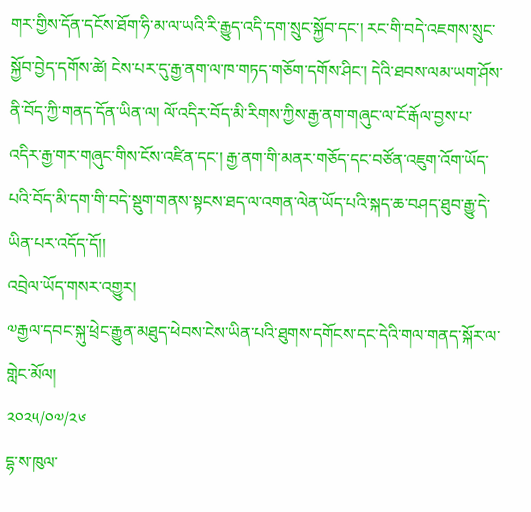གར་གྱིས་དོན་དངོས་ཐོག་ཧི་མ་ལ་ཡའི་རི་རྒྱུད་འདི་དག་སྲུང་སྐྱོབ་དང་། རང་གི་བདེ་འཇགས་སྲུང་སྐྱོབ་བྱེད་དགོས་ཚེ། ངེས་པར་དུ་རྒྱ་ནག་ལ་ཁ་གཏད་གཅོག་དགོས་ཤིང་། དེའི་ཐབས་ལམ་ཡག་ཤོས་ནི་བོད་ཀྱི་གནད་དོན་ཡིན་ལ། ལོ་འདིར་བོད་མི་རིགས་ཀྱིས་རྒྱ་ནག་གཞུང་ལ་ངོ་རྒོལ་བྱས་པ་འདིར་རྒྱ་གར་གཞུང་གིས་ངོས་འཛིན་དང་། རྒྱ་ནག་གི་མནར་གཅོད་དང་བཙོན་འཇུག་འོག་ཡོད་པའི་བོད་མི་དག་གི་བདེ་སྡུག་གནས་སྟངས་ཐད་ལ་འགན་ལེན་ཡོད་པའི་སྐད་ཆ་བཤད་ཐུབ་རྒྱུ་དེ་ཡིན་པར་འདོད་དོ།།
འབྲེལ་ཡོད་གསར་འགྱུར།
༧རྒྱལ་དབང་སྐུ་ཕྲེང་རྒྱུན་མཐུད་ཕེབས་ངེས་ཡིན་པའི་ཐུགས་དགོངས་དང་དེའི་གལ་གནད་སྐོར་ལ་གླེང་མོལ།
༢༠༢༥/༠༧/༢༦
དྷ་ས་ཁུལ་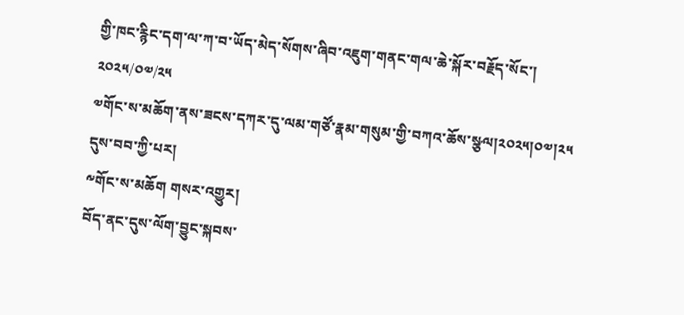གྱི་ཁང་རྙིང་དག་ལ་ཀ་བ་ཡོད་མེད་སོགས་ཞིབ་འཇུག་གནང་གལ་ཆེ་སྐོར་བརྗོད་སོང་།
༢༠༢༥/༠༧/༢༥
༧གོང་ས་མཆོག་ནས་ཟངས་དཀར་དུ་ལམ་གཙོ་རྣམ་གསུམ་གྱི་བཀའ་ཆོས་སྩལ།༢༠༢༥།༠༧།༢༥ དུས་བབ་ཀྱི་པར།
༸གོང་ས་མཆོག གསར་འགྱུར།
བོད་ནང་དུས་ལོག་བྱུང་སྐབས་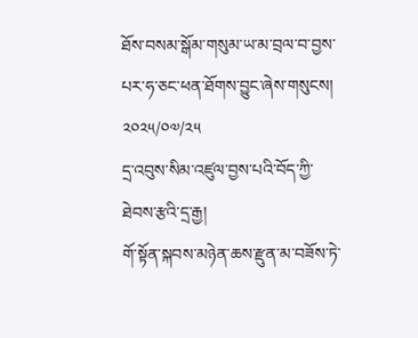ཐོས་བསམ་སྒོམ་གསུམ་ཡ་མ་བྲལ་བ་བྱས་པར་ཧ་ཅང་ཕན་ཐོགས་བྱུང་ཞེས་གསུངས།
༢༠༢༥/༠༧/༢༥
དྲ་འབུས་སིམ་འཛུལ་བྱས་པའི་བོད་ཀྱི་ཐེབས་རྩའི་དྲ་རྒྱ།
གོ་སྟོན་སྐབས་མཉེན་ཆས་རྫུན་མ་བཟོས་ཏེ་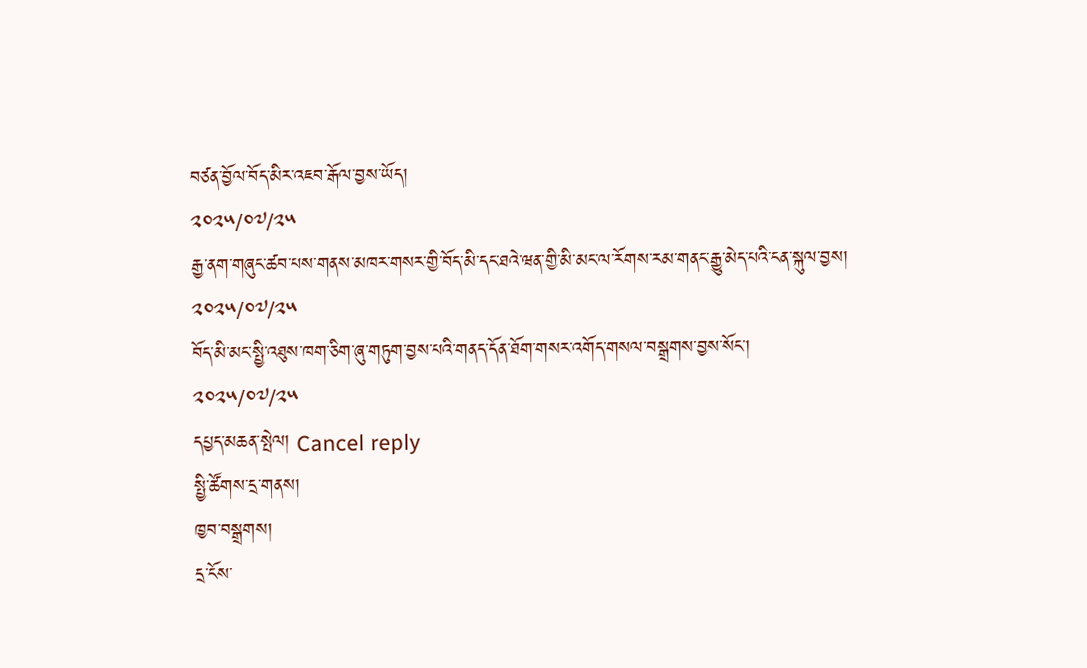བཙན་བྱོལ་བོད་མིར་འཇབ་རྒོལ་བྱས་ཡོད།
༢༠༢༥/༠༧/༢༥
རྒྱ་ནག་གཞུང་ཚབ་པས་གནས་མཁར་གསར་གྱི་བོད་མི་དང་ཐའེ་ཝན་གྱི་མི་མང་ལ་རོགས་རམ་གནང་རྒྱུ་མེད་པའི་ངན་སྐུལ་བྱས།
༢༠༢༥/༠༧/༢༥
བོད་མི་མང་སྤྱི་འཐུས་ཁག་ཅིག་ཞུ་གཏུག་བྱས་པའི་གནད་དོན་ཐོག་གསར་འགོད་གསལ་བསྒྲགས་བྱས་སོང་།
༢༠༢༥/༠༧/༢༥
དཔྱད་མཆན་སྤེལ། Cancel reply
སྤྱི་ཚོགས་དྲ་གནས།
ཁྱབ་བསྒྲགས།
དྲ་ངོས་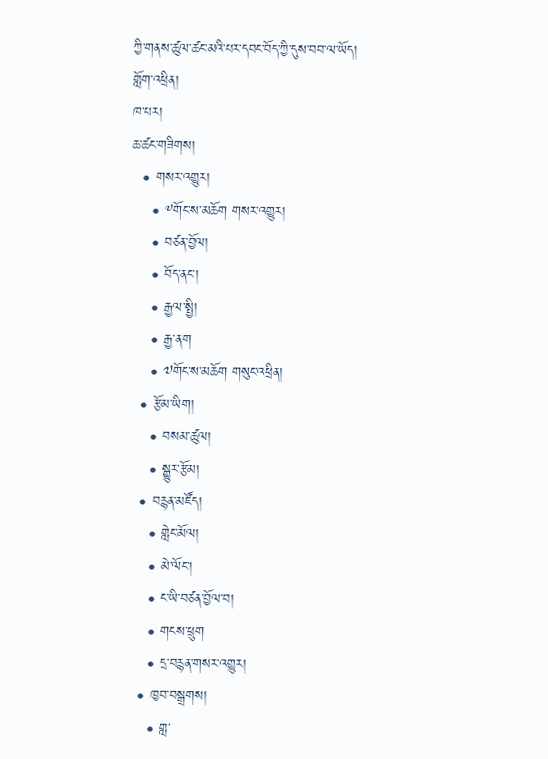ཀྱི་གནས་ཚུལ་ཚང་མའི་པར་དབང་བོད་ཀྱི་དུས་བབ་ལ་ཡོད།
གློག་འཕྲིན།
ཁ་པར།
ཆ་ཚང་གཟིགས།
  • གསར་འགྱུར།
    • ༸གོང་ས་མཆོག གསར་འགྱུར།
    • བཙན་བྱོལ།
    • བོད་ནང་།
    • རྒྱལ་སྤྱི།
    • རྒྱ་ནག
    • ༧གོང་ས་མཆོག གསུང་འཕྲིན།
  • རྩོམ་ཡིག།
    • བསམ་ཚུལ།
    • སྒྱུར་རྩོམ།
  • བརྙན་མཛོད།
    • གླེང་མོལ།
    • མེ་ལོང་།
    • ང་ཡི་བཙན་བྱོལ་བ།
    • གངས་ཕྲུག
    • དྲ་བརྙན་གསར་འགྱུར།
  • ཁྱབ་བསྒྲགས།
    • གླ་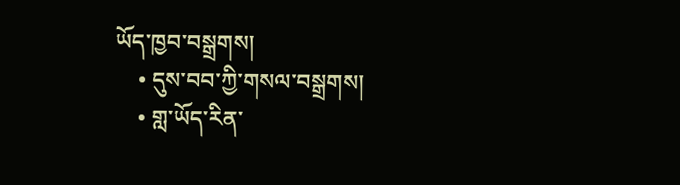ཡོད་ཁྱབ་བསྒྲགས།
    • དུས་བབ་ཀྱི་གསལ་བསྒྲགས།
    • གླ་ཡོད་རིན་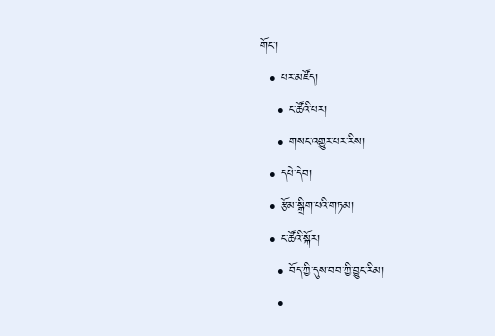གོང་།
  • པར་མཛོད།
    • ང་ཚོའི་པར།
    • གསང་འགྱུར་པར་རིས།
  • དཔེ་དེབ།
  • རྩོམ་སྒྲིག་པའི་གཏམ།
  • ང་ཚོའི་སྐོར།
    • བོད་ཀྱི་དུས་བབ་ཀྱི་བྱུང་རིམ།
    •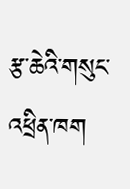རྩ་ཆེའི་གསུང་འཕྲིན་ཁག